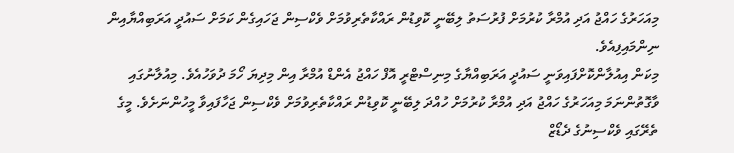މިއަހަރުގެ ހައްޖު އަދި އުމްރާ ކުރުމަށް ފުރުސަތު ލިބޭނީ ކޮވިޑުން ރައްކާތެރިވުމަށް ވެކްސިން ޖަހައިގެން ކަމަށް ސައުދީ އަރަބިއްޔާއިން ނިންމައިފިއެވެ.
މިކަން އިއުލާންކޮށްފައިވަނީ ސައުދީ އަރަބިއްޔާގެ މިނިސްޓްރީ އޮފް ހައްޖު އެންޑް އުމްރާ އިން މިދިޔަ ހޯމަ ދުވަހުއެވެ. މިއުލާނުގައި ވާގޮތުންނަމަ މިއަހަރުގެ ހައްޖު އަދި އުމްރާ ކުރުމަށް ހުއްދަ ލިބޭނީ ކޮވިޑުން ރައްކާތެރިވުމަށް ވެކްސިން ޖަހާފައިވާ މީހުންނަށެވެ. މީގެ ތެރޭގައި ވެކްސިނުގެ ދެޑޯޒް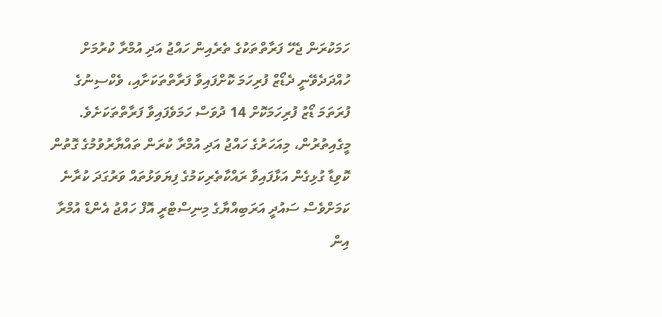ހަމަކުރަން ޖެހޭ ފަރާތްތަކުގެ ތެރެއިން ހައްޖު އަދި އުމްރާ ކުރުމަށް ހުއްދަދެވޭނީ ދެޑޯޒް ފުރިހަމަ ކޮށްފައިވާ ފަރާތްތަކަށާއި، ވެކްސިނުގެ ފުރަތަމަ ޑޯޒު ފުރިހަމަކޮށް 14 ދުވަސް ހަމަވެފައިވާ ފަރާތްތަކަށެވެ.
މީގެއިތުރުން، މިއަހަރުގެ ހައްޖު އަދި އުމްރާ ކުރަން ތައްޔާރުވުމުގެ ގޮތުން ކޮވިޑާ ގުޅިގެން އަޅާފައިވާ ރައްކާތެރިކަމުގެ ފިޔަވަޅުތައް ވަރުގަދަ ކުރާނެ ކަމަށްވެސް ސައުދީ އަރަބިއްޔާގެ މިނިސްޓްރީ އޮފް ހައްޖު އެންޑް އުމްރާ އިން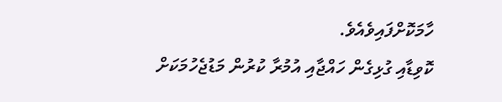ހާމަކޮށްފައިވެއެވެ.
ކޮވިޑާއި ގުޅިގެން ހައްޖާއި އުމުރާ ކުރުން މަޑުޖެހުމަކަށް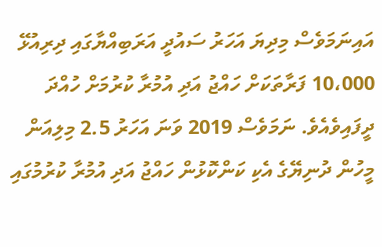އައިނަމަވެސް މިދިޔަ އަހަރު ސައުދީ އަރަބިއްޔާގައި ދިރިއުޅޭ 10،000 ފަރާތަކަށް ހައްޖު އަދި އުމުރާ ކުރުމަށް ހުއްދަ ދީފައިވެއެވެ. ނަމަވެސް 2019 ވަނަ އަހަރު 2.5 މިލިއަން މީހުން ދުނިޔޭގެ އެކި ކަންކޮޅުން ހައްޖު އަދި އުމުރާ ކުރުމުގައި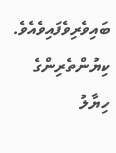ބައިވެރިވެފައިވެއެވެ.
ކިޔުންތެރިންގެ ހިޔާލު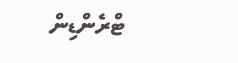ޓްރެންޑިން